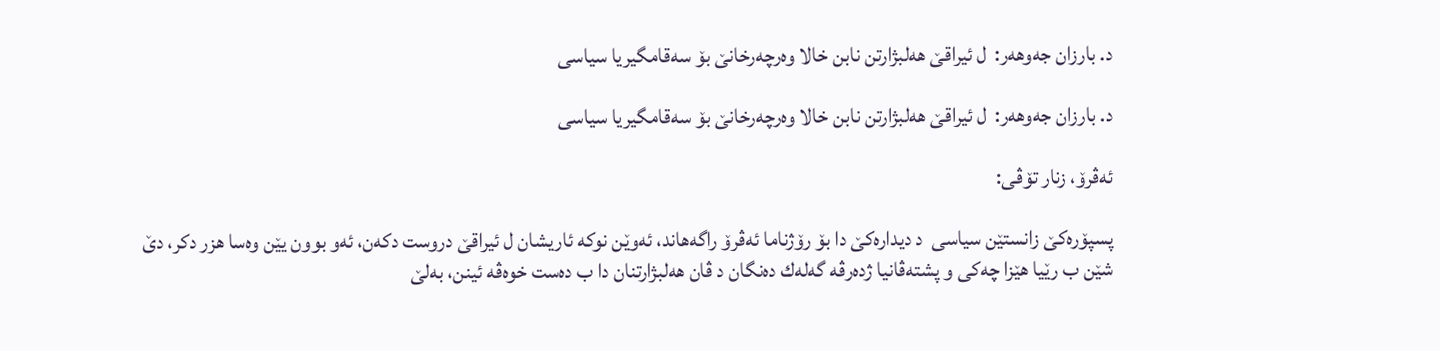د. بارزان جه‌وهه‌ر:  ل ئیراقێ هه‌لبژارتن نابن خالا وه‌رچه‌رخانێ‌ بۆ سه‌قامگیریا سیاسی

د. بارزان جه‌وهه‌ر:  ل ئیراقێ هه‌لبژارتن نابن خالا وه‌رچه‌رخانێ‌ بۆ سه‌قامگیریا سیاسی

ئه‌ڤرۆ، زنار تۆڤی:

پسپۆره‌كێ زانستێن سیاسی  د دیداره‌كێ‌ دا بۆ رۆژناما ئه‌ڤرۆ راگه‌هاند، ئه‌وێن نوكه‌ ئاریشان ل ئیراقێ دروست دكه‌ن، ئه‌و بوون یێن وه‌سا هزر دكر، دێ‌ شێن ب رێیا هێزا چه‌كی و پشته‌ڤانیا ژده‌رڤه‌ گه‌له‌ك ده‌نگان د ڤان هه‌لبژارتنان دا ب ده‌ست خوه‌ڤه‌ ئینن، به‌لێ‌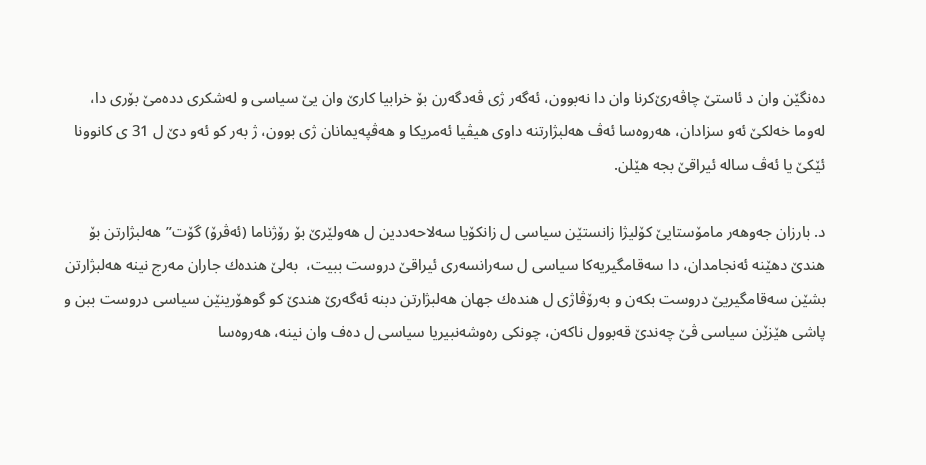ده‌نگێن وان د ئاستێ‌ چاڤه‌رێ‌كرنا وان دا نه‌بوون، ئه‌گه‌ر ژی ڤه‌دگه‌رن بۆ خرابیا كارێ‌ وان یێ سیاسی و له‌شكری دده‌مێ‌ بۆری دا، له‌وما خه‌لكێ‌ ئه‌و سزادان، هه‌روه‌سا ئه‌ڤ هه‌لبژارتنه‌ داوی هیڤیا ئه‌مریكا و هه‌ڤپه‌یمانان ژی بوون، ژ به‌ر كو ئه‌و دێ‌ ل 31 ی كانوونا ئێكێ‌ یا ئه‌ڤ ساله‌ ئیراقێ بجه هێلن.

د. بارزان جه‌وهه‌ر مامۆستایێ كۆلیژا زانستێن سیاسی ل زانكۆیا سه‌لاحه‌ددین ل هه‌ولێرێ‌ بۆ رۆژناما (ئه‌ڤرۆ) گۆت”هه‌لبژارتن بۆ هندێ‌ دهێنه‌ ئه‌نجامدان، دا سه‌قامگیریه‌كا سیاسی ل سه‌رانسه‌ری ئیراقێ دروست ببیت،  به‌لێ‌ هنده‌ك جاران مه‌رج نینه‌ هه‌لبژارتن بشێن سه‌قامگیریێ‌ دروست بكه‌ن و به‌رۆڤاژی ل هنده‌ك جهان هه‌لبژارتن دبنه‌ ئه‌گه‌رێ‌ هندێ‌ كو گوهۆرینێن سیاسی دروست ببن و پاشی هێزێن سیاسی ڤێ‌ چه‌ندێ‌ قه‌بوول ناكه‌ن، چونكی ره‌وشه‌نبیریا سیاسی ل ده‌ف وان نینه‌، هه‌روه‌سا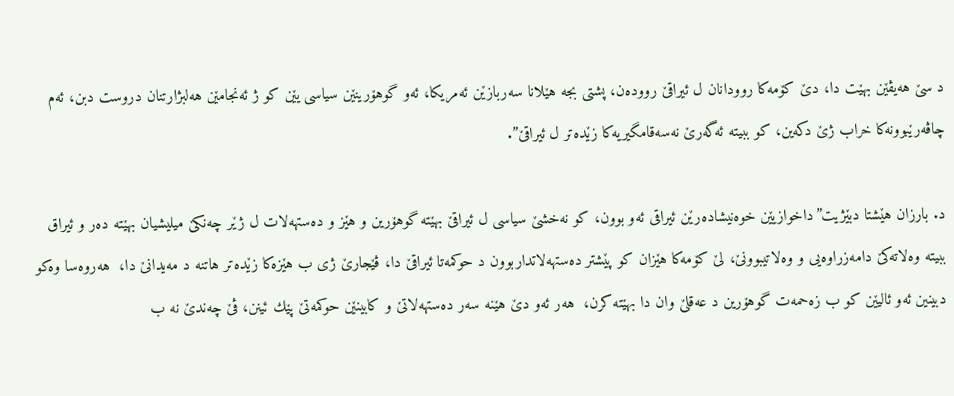د سێ‌ هه‌یڤێن بهێت دا، دێ‌ كۆمه‌كا روودانان ل ئیراقێ رووده‌ن، پشتی بجه هێلانا سه‌ربازێن ئه‌مریكا، ئه‌و گوهۆرینێن سیاسی یێن كو ژ ئه‌نجامێن هه‌لبژارتنان دروست دبن، ئه‌م چاڤه‌رێبوونه‌كا خراب ژێ‌ دكه‌ین، كو ببیته‌ ئه‌گه‌رێ‌ نه‌سه‌قامگیریه‌كا زێده‌تر ل ئیراقێ”.

د. بارزان هێشتا دبێژیت”داخوازیێن خوه‌نیشاده‌رێن ئیراقی ئه‌و بوون، كو نه‌خشێ‌ سیاسی ل ئیراقێ بهێته‌ گوهۆرین و هێز و ده‌ستهه‌لات ل ژێر چه‌نكێ‌ میلیشیان بهێته‌ ده‌ر و ئیراق ببیته‌ وه‌لاته‌كێ‌ دامه‌زراوه‌یی و وه‌لاتیبوونێ‌، لێ‌ كۆمه‌كا هێزان كو پێشتر ده‌ستهه‌لاتداربوون د حوكمه‌تا ئیراقێ دا، ڤێجارێ‌ ژی ب هێزه‌كا زێده‌تر هاتنه‌ د مه‌یدانێ دا،  هه‌روه‌سا وه‌كو دبینین ئه‌و ئالیێن كو ب زه‌حمه‌ت گوهۆرین د عه‌قلێ‌ وان دا بهێته‌ كرن،  هه‌ر ئه‌و دێ‌ هێنه‌ سه‌ر ده‌ستهه‌لاتێ‌ و كابینێن حوكمه‌تێ‌ پێك ئینن، ڤێ‌ چه‌ندێ نه‌ ب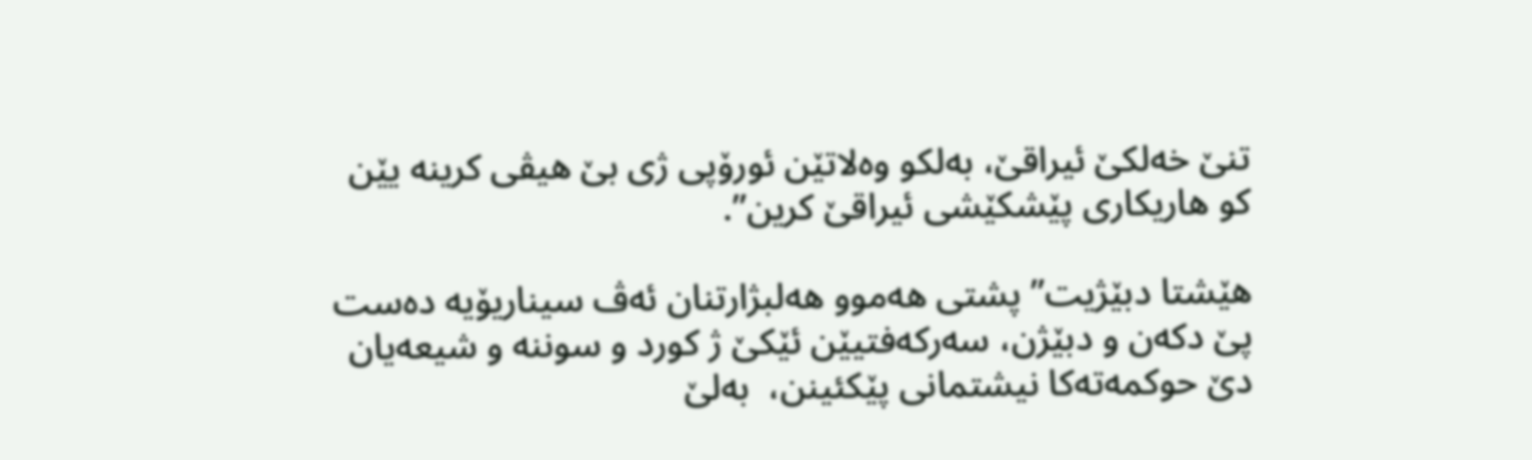تنێ‌ خه‌لكێ‌ ئیراقێ، به‌لكو وه‌لاتێن ئورۆپی ژی بێ‌ هیڤی كرینه‌ یێن كو هاریكاری پێشكێشی ئیراقێ كرین”.

هێشتا دبێژیت” پشتی هه‌موو هه‌لبژارتنان ئه‌ڤ سیناریۆیه‌ ده‌ست پێ دكه‌ن و دبێژن، سه‌ركه‌فتیێن ئێكێ‌ ژ كورد و سوننه‌ و شیعه‌یان دێ‌ حوكمه‌ته‌كا نیشتمانی پێكئینن،  به‌لێ‌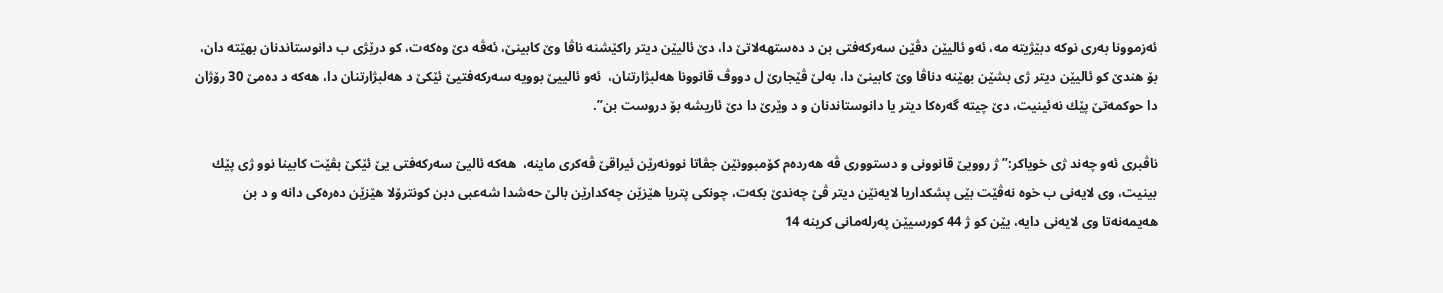ئه‌زموونا به‌ری نوكه‌ دبێژیته‌ مه‌، ئه‌و ئالیێن دڤێن سه‌ركه‌فتی بن د ده‌ستهه‌لاتێ‌ دا، دێ‌ ئالیێن دیتر راكێشنه‌ ناڤا وێ‌ كابینێ‌، ئه‌ڤه‌ دێ‌ وه‌كه‌ت، كو درێژی ب دانوستاندنان بهێته‌ دان، بۆ هندێ‌ كو ئالیێن دیتر ژی بشێن بهێنه‌ دناڤا وێ‌ كابینێ‌ دا، به‌لێ‌ ڤێجارێ‌ ل دووڤ قانوونا هه‌لبژارتنان،  ئه‌و ئالییێ‌ بوویه‌ سه‌ركه‌فتیێ‌ ئێكێ‌ د هه‌لبژارتنان دا، هه‌كه‌ د ده‌مێ‌ 30 رۆژان دا حوكمه‌تێ‌ پێك نه‌ئینیت، دێ‌ چیته‌ گه‌ره‌كا دیتر یا دانوستاندنان و د وێرێ‌ دا دێ‌ ئاریشه‌ بۆ دروست بن”.

ناڤبری ئه‌و چه‌ند ژی خویاكر:” ژ روویێ‌ قانوونی و دستووری ڤه‌ هه‌رده‌م كۆمبوونێن جڤاتا نوونه‌رێن ئیراقێ ڤه‌كری ماینه‌،  هه‌كه‌ ئالیێ‌ سه‌ركه‌فتی یێ‌ ئێكێ‌ بڤێت كابینا نوو ژی پێك بینیت، وی لایه‌نی ب خوه‌ نه‌ڤێت بێی پشكداریا لایه‌نێن دیتر ڤێ‌ چه‌ندێ‌ بكه‌ت، چونكی پتریا هێزێن چه‌كدارێن بالێ‌ حه‌شدا شه‌عبی دبن كونترۆلا هێزێن ده‌ره‌كی دانه‌ و د بن هه‌یمه‌نه‌تا وی لایه‌نی دایه‌، یێن كو ژ 44 كورسیێن په‌رله‌مانی كرینه‌ 14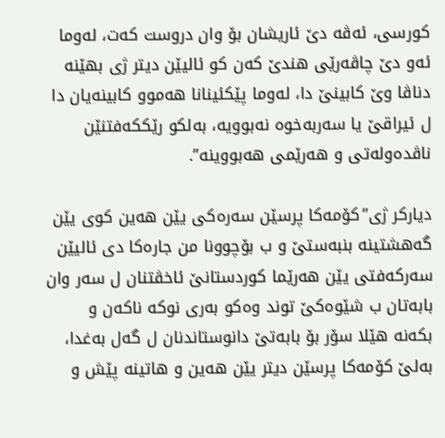كورسی، ئه‌ڤه‌ دێ‌ ئاریشان بۆ وان دروست كه‌ت، له‌وما ئه‌و دێ‌ چاڤه‌رێی هندێ‌ كه‌ن كو ئالیێن دیتر ژی بهێنه‌ دناڤا وێ‌ كابینێ‌ دا، له‌وما پێكئینانا هه‌موو كابینه‌یان دا ل ئیراقێ یا سه‌ربه‌خوه‌ نه‌بوویه‌، به‌لكو رێككه‌فتنێن ناڤده‌وله‌تی و هه‌رێمی هه‌بووینه‌”.

دیاركر ژی”كۆمه‌كا پرسێن سه‌ره‌كی یێن هه‌ین كوی یێن گه‌هشتینه‌ بنبه‌ستێ‌ و ب بۆچوونا من جاره‌كا دی ئالیێن سه‌ركه‌فتی یێن هه‌رێما كوردستانێ‌ ئاخڤتنان ل سه‌ر وان بابه‌تان ب شێوه‌كێ‌ توند وه‌كو به‌ری نوكه‌ ناكه‌ن و بكه‌نه‌ هێلا سۆر بۆ بابه‌تێ‌ دانوستاندنان ل گه‌ل به‌غدا،  به‌لێ‌ كۆمه‌كا پرسێن دیتر یێن هه‌ین و هاتینه‌ پێش و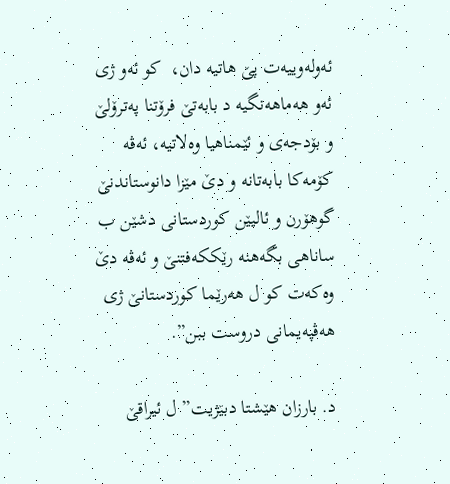ئه‌وله‌وییه‌ت پێ‌ هاتیه‌ دان،  كو ئه‌و ژی ئه‌و هه‌ماهه‌نگیه‌ د بابه‌تێ‌ فرۆتنا په‌ترۆلێ و بۆدجه‌ی و ئێمناهیا وه‌لاتیه‌، ئه‌ڤه‌ كۆمه‌كا بابه‌تانه‌ و دێ‌ مێزا دانوستاندنێ‌ گوهۆرن و ئالیێن كوردستانی دشێن ب ساناهی بگه‌هنه‌ رێككه‌فتنێ‌ و ئه‌ڤه‌ دێ‌ وه‌كه‌ت كو ل هه‌رێما كوردستانێ‌ ژی هه‌ڤپه‌یمانی دروست ببن”.

د. بارزان هێشتا دبێژیت” ل ئیراقێ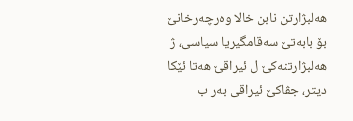هه‌لبژارتن نابن خالا وه‌رچه‌رخانێ‌ بۆ بابه‌تێ سه‌قامگیریا سیاسی، ژ هه‌لبژارتنه‌كێ‌ ل ئیراقێ هه‌تا ئێكا دیتر، جڤاكێ‌ ئیراقی به‌ر ب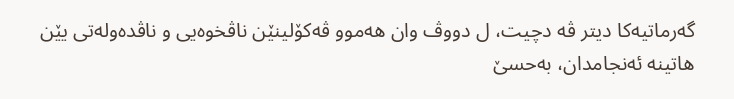گه‌رماتیه‌كا دیتر ڤه‌ دچیت، ل دووڤ وان هه‌موو ڤه‌كۆلینێن ناڤخوه‌یی و ناڤده‌وله‌تی یێن هاتینه‌ ئه‌نجامدان، به‌حسێ‌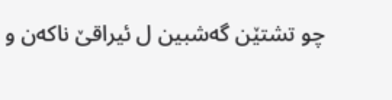چو تشتێن گه‌شبین ل ئیراقێ ناكه‌ن و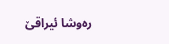ره‌وشا ئیراقێ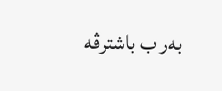به‌ر ب باشترڤه‌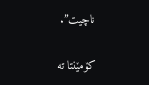ناچیت”.

کۆمێنتا تە